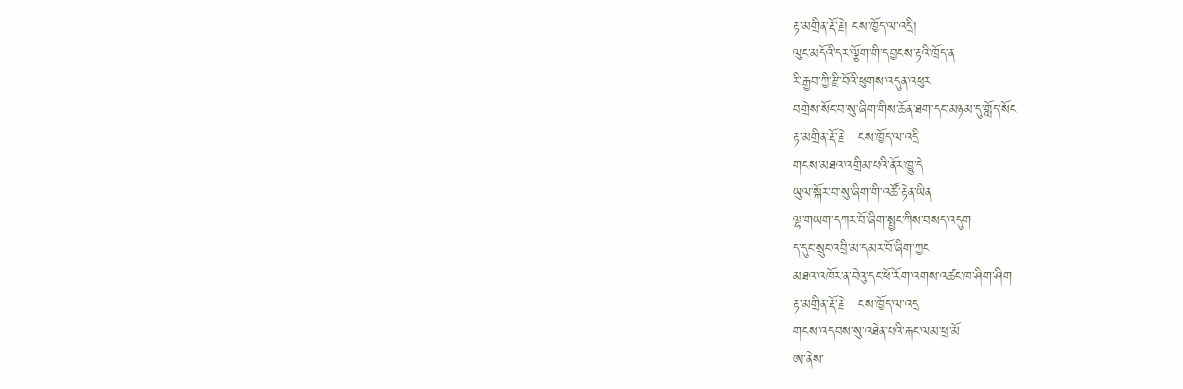རྟ་མགྲིན་རྡོ་རྗེ། ངས་ཁྱོད་ལ་འདྲི།
ལུང་མདོའི་དར་ལྕོག་གི་དབྱངས་རྟའི་ཁྲོད་ན
རི་རྒྱབ་ཀྱི་རྫི་བོའི་ཕུགས་འདུན་འཕུར
བགྲེས་སོང་བ་སུ་ཞིག་གིས་ཆོན་ཐག་དང་མཉམ་དུ་གློད་སོང
རྟ་མགྲིན་རྡོ་རྗེ   ངས་ཁྱོད་ལ་འདྲི
གངས་མཐའ་འགྲིམ་པའི་ནོར་ཁྱུ་དེ
ཡུལ་སྐོར་བ་སུ་ཞིག་གི་འཚོ་རྟེན་ཡིན
ལྷ་གཡག་དཀར་བོ་ཞིག་སྤྱང་ཀིས་བསད་འདུག
ད་དུང་སྲུང་འབྲི་མ་དམར་བོ་ཞིག་ཀྱང
མཐའ་འཁོར་ན་བེའུ་དང་ཕོ་རོག་འགས་འཚང་ཁ་ཤིག་ཤིག
རྟ་མགྲིན་རྡོ་རྗེ   ངས་ཁྱོད་ལ་འདྲ
གངས་འདབས་སུ་འཐེན་པའི་རྐང་ལམ་ཕྲ་མོ
ཨ་ནེས་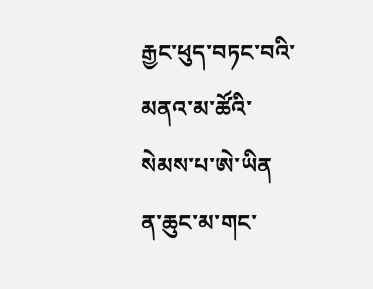རྒྱང་ཕུད་བཏང་བའི་མནའ་མ་ཚོའི་སེམས་པ་ཨེ་ཡིན
ན་ཆུང་མ་གང་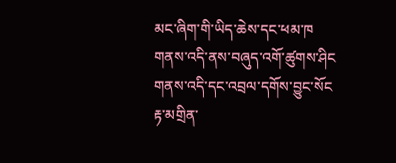མང་ཞིག་གི་ཡིད་ཆེས་དང་ཕམ་ཁ
གནས་འདི་ནས་བཞུད་འགོ་ཚུགས་ཤིང
གནས་འདི་དང་འབྲལ་དགོས་བྱུང་སོང
རྟ་མགྲིན་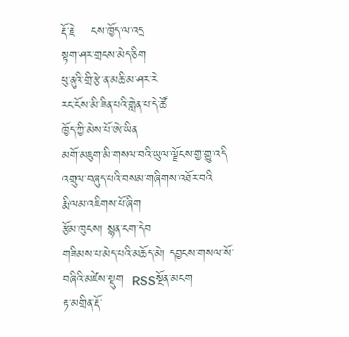རྡོ་རྗེ    ངས་ཁྱོད་ལ་འདྲ
སྟག་ཤར་གྲངས་མེད་ཅིག
ཕུ་ནུའི་གྲི་རྩེ་ན་མཆི་མ་ཤར་རེ
རང་ངོས་མི་ཟིན་པའི་གླེན་པ་དེ་ཚོ
ཁྱོད་ཀྱི་མེས་པོ་ཨེ་ཡིན
མགོ་མཇུག་མི་གསལ་བའི་ཡུལ་ལྗོངས་གྱ་གྱུ་འདི
འགྲུལ་བཞུད་པའི་བསམ་གཞིགས་འཐོར་བའི
རྨི་ལམ་འཇིགས་པོ་ཞིག
རྩོམ་ཁུངས། སྙན་ངག་དེབ
གཟིམས་པ་མེད་པའི་མཆོད་མེ། དབྱངས་གསལ་སོ་བཞིའི་མཛེས་སྡུག  RSSསྔོན་མངག
རྟ་མགྲིན་རྡོ་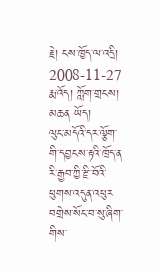རྗེ། ངས་ཁྱོད་ལ་འདྲི།
2008-11-27 རྨ་འོད། ཀློག་གྲངས། མཆན ཡོད།
ལུང་མདོའི་དར་ལྕོག་གི་དབྱངས་རྟའི་ཁྲོད་ན
རི་རྒྱབ་ཀྱི་རྫི་བོའི་ཕུགས་འདུན་འཕུར
བགྲེས་སོང་བ་སུ་ཞིག་གིས་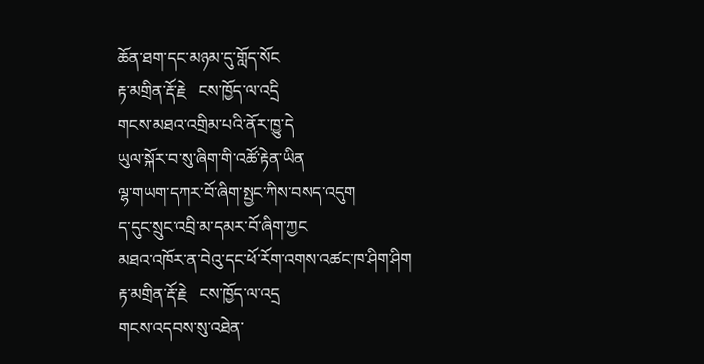ཆོན་ཐག་དང་མཉམ་དུ་གློད་སོང
རྟ་མགྲིན་རྡོ་རྗེ   ངས་ཁྱོད་ལ་འདྲི
གངས་མཐའ་འགྲིམ་པའི་ནོར་ཁྱུ་དེ
ཡུལ་སྐོར་བ་སུ་ཞིག་གི་འཚོ་རྟེན་ཡིན
ལྷ་གཡག་དཀར་བོ་ཞིག་སྤྱང་ཀིས་བསད་འདུག
ད་དུང་སྲུང་འབྲི་མ་དམར་བོ་ཞིག་ཀྱང
མཐའ་འཁོར་ན་བེའུ་དང་ཕོ་རོག་འགས་འཚང་ཁ་ཤིག་ཤིག
རྟ་མགྲིན་རྡོ་རྗེ   ངས་ཁྱོད་ལ་འདྲ
གངས་འདབས་སུ་འཐེན་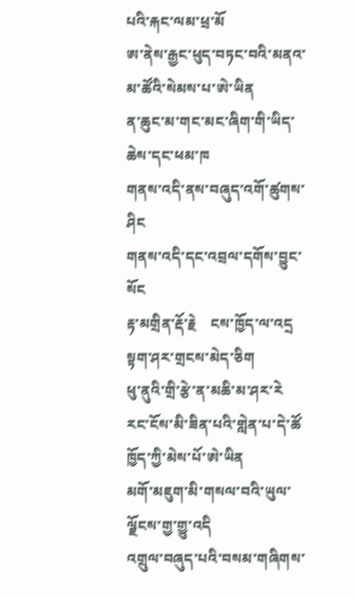པའི་རྐང་ལམ་ཕྲ་མོ
ཨ་ནེས་རྒྱང་ཕུད་བཏང་བའི་མནའ་མ་ཚོའི་སེམས་པ་ཨེ་ཡིན
ན་ཆུང་མ་གང་མང་ཞིག་གི་ཡིད་ཆེས་དང་ཕམ་ཁ
གནས་འདི་ནས་བཞུད་འགོ་ཚུགས་ཤིང
གནས་འདི་དང་འབྲལ་དགོས་བྱུང་སོང
རྟ་མགྲིན་རྡོ་རྗེ    ངས་ཁྱོད་ལ་འདྲ
སྟག་ཤར་གྲངས་མེད་ཅིག
ཕུ་ནུའི་གྲི་རྩེ་ན་མཆི་མ་ཤར་རེ
རང་ངོས་མི་ཟིན་པའི་གླེན་པ་དེ་ཚོ
ཁྱོད་ཀྱི་མེས་པོ་ཨེ་ཡིན
མགོ་མཇུག་མི་གསལ་བའི་ཡུལ་ལྗོངས་གྱ་གྱུ་འདི
འགྲུལ་བཞུད་པའི་བསམ་གཞིགས་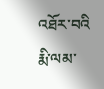འཐོར་བའི
རྨི་ལམ་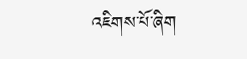འཇིགས་པོ་ཞིག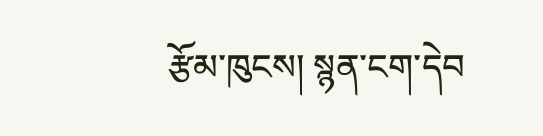རྩོམ་ཁུངས། སྙན་ངག་དེབ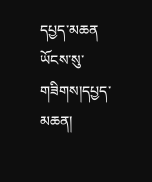དཔྱད་མཆན ཡོངས་སུ་གཟིགས།དཔྱད་མཆན།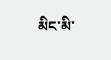མིང་མི་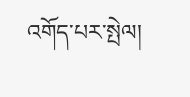འགོད་པར་སྤེལ།